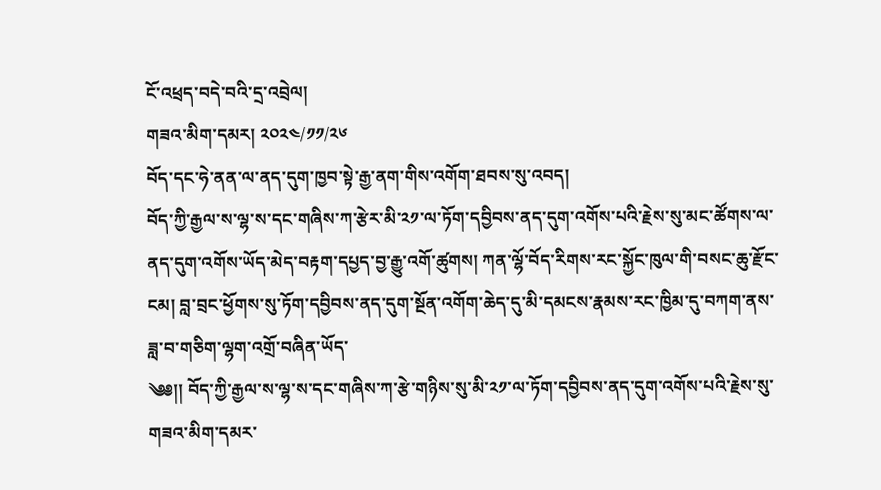ངོ་འཕྲད་བདེ་བའི་དྲ་འབྲེལ།
གཟའ་མིག་དམར། ༢༠༢༤/༡༡/༢༦
བོད་དང་ཧེ་ནན་ལ་ནད་དུག་ཁྱབ་སྟེ་རྒྱ་ནག་གིས་འགོག་ཐབས་སུ་འབད།
བོད་ཀྱི་རྒྱལ་ས་ལྷ་ས་དང་གཞིས་ཀ་རྩེར་མི་༢༡་ལ་ཏོག་དབྱིབས་ནད་དུག་འགོས་པའི་རྗེས་སུ་མང་ཚོགས་ལ་ནད་དུག་འགོས་ཡོད་མེད་བརྟག་དཔྱད་བྱ་རྒྱུ་འགོ་ཚུགས། ཀན་ལྷོ་བོད་རིགས་རང་སྐྱོང་ཁུལ་གི་བསང་ཆུ་རྫོང་ངམ། བླ་བྲང་ཕྱོགས་སུ་ཏོག་དབྱིབས་ནད་དུག་སྔོན་འགོག་ཆེད་དུ་མི་དམངས་རྣམས་རང་ཁྱིམ་དུ་བཀག་ནས་ཟླ་བ་གཅིག་ལྷག་འགྲོ་བཞིན་ཡོད་
༄༅།། བོད་ཀྱི་རྒྱལ་ས་ལྷ་ས་དང་གཞིས་ཀ་རྩེ་གཉིས་སུ་མི་༢༡་ལ་ཏོག་དབྱིབས་ནད་དུག་འགོས་པའི་རྗེས་སུ་གཟའ་མིག་དམར་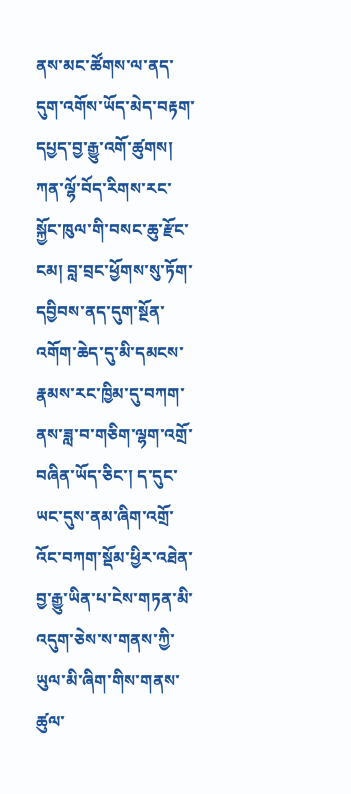ནས་མང་ཚོགས་ལ་ནད་དུག་འགོས་ཡོད་མེད་བརྟག་དཔྱད་བྱ་རྒྱུ་འགོ་ཚུགས། ཀན་ལྷོ་བོད་རིགས་རང་སྐྱོང་ཁུལ་གི་བསང་ཆུ་རྫོང་ངམ། བླ་བྲང་ཕྱོགས་སུ་ཏོག་དབྱིབས་ནད་དུག་སྔོན་འགོག་ཆེད་དུ་མི་དམངས་རྣམས་རང་ཁྱིམ་དུ་བཀག་ནས་ཟླ་བ་གཅིག་ལྷག་འགྲོ་བཞིན་ཡོད་ཅིང་། ད་དུང་ཡང་དུས་ནམ་ཞིག་འགྲོ་འོང་བཀག་སྡོམ་ཕྱིར་འཐེན་བྱ་རྒྱུ་ཡིན་པ་ངེས་གཏན་མི་འདུག་ཅེས་ས་གནས་ཀྱི་ཡུལ་མི་ཞིག་གིས་གནས་ཚུལ་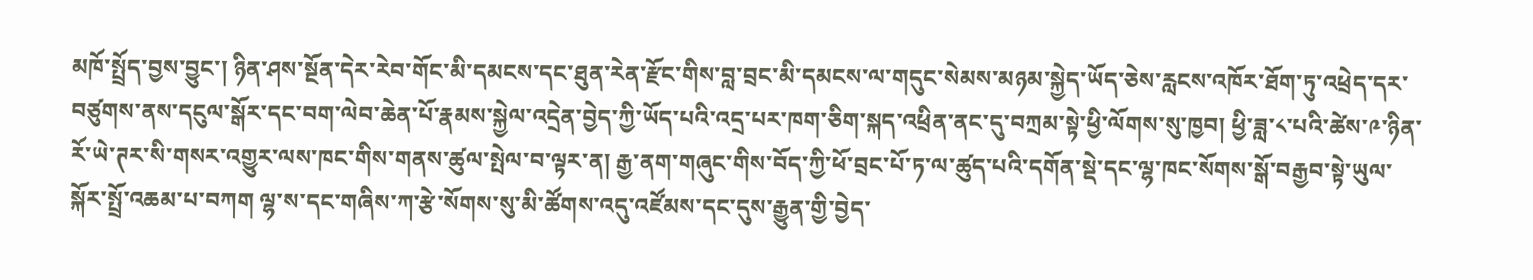མཁོ་སྤྲོད་བྱས་བྱུང་། ཉིན་ཤས་སྔོན་དེར་རེབ་གོང་མི་དམངས་དང་ཐུན་རེན་རྫོང་གིས་བླ་བྲང་མི་དམངས་ལ་གདུང་སེམས་མཉམ་སྐྱེད་ཡོད་ཅེས་རླངས་འཁོར་ཐོག་ཏུ་འཕྲེད་དར་བཙུགས་ནས་དངུལ་སྒོར་དང་བག་ལེབ་ཆེན་པོ་རྣམས་སྐྱེལ་འདྲེན་བྱེད་ཀྱི་ཡོད་པའི་འདྲ་པར་ཁག་ཅིག་སྐད་འཕྲིན་ནང་དུ་བཀྲམ་སྟེ་ཕྱི་ལོགས་སུ་ཁྱབ། ཕྱི་ཟླ་༨་པའི་ཚེས་༩་ཉིན་རོ་ཡེ་ཊར་སི་གསར་འགྱུར་ལས་ཁང་གིས་གནས་ཚུལ་སྤེལ་བ་ལྟར་ན། རྒྱ་ནག་གཞུང་གིས་བོད་ཀྱི་ཕོ་བྲང་པོ་ཏ་ལ་ཚུད་པའི་དགོན་སྡེ་དང་ལྷ་ཁང་སོགས་སྒོ་བརྒྱབ་སྟེ་ཡུལ་སྐོར་སྤྲོ་འཆམ་པ་བཀག ལྷ་ས་དང་གཞིས་ཀ་རྩེ་སོགས་སུ་མི་ཚོགས་འདུ་འཛོམས་དང་དུས་རྒྱུན་གྱི་བྱེད་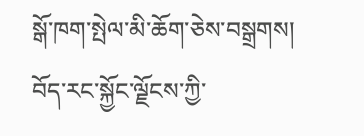སྒོ་ཁག་སྤེལ་མི་ཆོག་ཅེས་བསྒྲགས། བོད་རང་སྐྱོང་ལྗོངས་ཀྱི་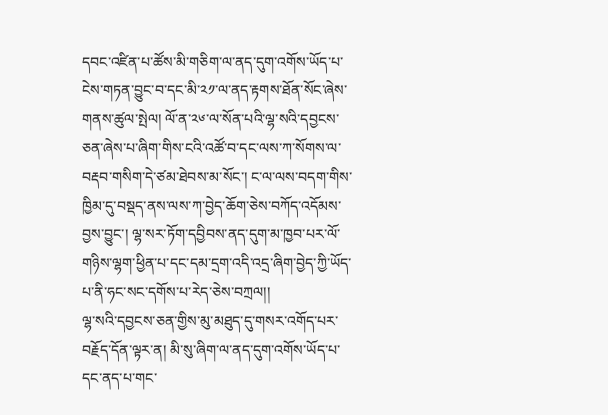དབང་འཛིན་པ་ཚོས་མི་གཅིག་ལ་ནད་དུག་འགོས་ཡོད་པ་ངེས་གཏན་བྱུང་བ་དང་མི་༢༡་ལ་ནད་རྟགས་ཐོན་སོང་ཞེས་གནས་ཚུལ་སྤེལ། ལོ་ན་༢༦་ལ་སོན་པའི་ལྷ་སའི་དབྱངས་ཅན་ཞེས་པ་ཞིག་གིས་ངའི་འཚོ་བ་དང་ལས་ཀ་སོགས་ལ་བརྡབ་གསིག་དེ་ཙམ་ཐེབས་མ་སོང་། ང་ལ་ལས་བདག་གིས་ཁྱིམ་དུ་བསྡད་ནས་ལས་ཀ་བྱེད་ཆོག་ཅེས་བཀོད་འདོམས་བྱས་བྱུང་། ལྷ་སར་ཏོག་དབྱིབས་ནད་དུག་མ་ཁྱབ་པར་ལོ་གཉིས་ལྷག་ཕྱིན་པ་དང་དམ་དྲག་འདི་འདྲ་ཞིག་བྱེད་ཀྱི་ཡོད་པ་ནི་ཧང་སང་དགོས་པ་རེད་ཅེས་བཀྲལ།།
ལྷ་སའི་དབྱངས་ཅན་གྱིས་མུ་མཐུད་དུ་གསར་འགོད་པར་བརྗོད་དོན་ལྟར་ན། མི་སུ་ཞིག་ལ་ནད་དུག་འགོས་ཡོད་པ་དང་ནད་པ་གང་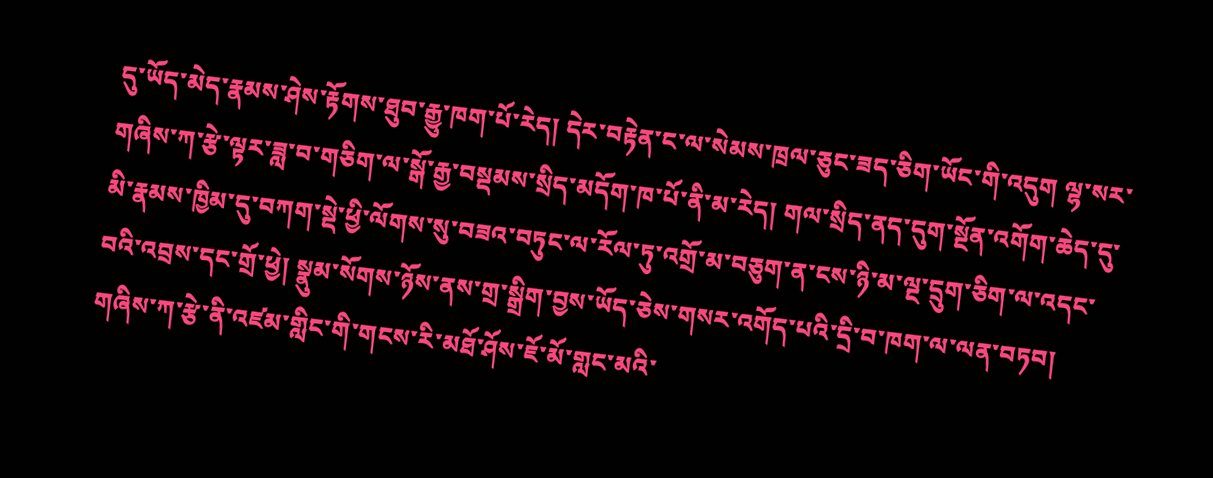དུ་ཡོད་མེད་རྣམས་ཤེས་རྟོགས་ཐུབ་རྒྱུ་ཁག་པོ་རེད། དེར་བརྟེན་ང་ལ་སེམས་ཁྲལ་ཅུང་ཟད་ཅིག་ཡོང་གི་འདུག ལྷ་སར་གཞིས་ཀ་རྩེ་ལྟར་ཟླ་བ་གཅིག་ལ་སྒོ་རྒྱ་བསྡམས་སྲིད་མདོག་ཁ་པོ་ནི་མ་རེད། གལ་སྲིད་ནད་དུག་སྔོན་འགོག་ཆེད་དུ་མི་རྣམས་ཁྱིམ་དུ་བཀག་སྡེ་ཕྱི་ལོགས་སུ་བཟའ་བཏུང་ལ་རོལ་ཏུ་འགྲོ་མ་བཅུག་ན་ངས་ཉི་མ་ལྔ་དྲུག་ཅིག་ལ་འདང་བའི་འབྲས་དང་གྲོ་ཕྱེ། སྣུམ་སོགས་ཉོས་ནས་གྲ་སྒྲིག་བྱས་ཡོད་ཅེས་གསར་འགོད་པའི་དྲི་བ་ཁག་ལ་ལན་བཏབ། གཞིས་ཀ་རྩེ་ནི་འཛམ་གླིང་གི་གངས་རི་མཐོ་ཤོས་ཇོ་མོ་གླང་མའི་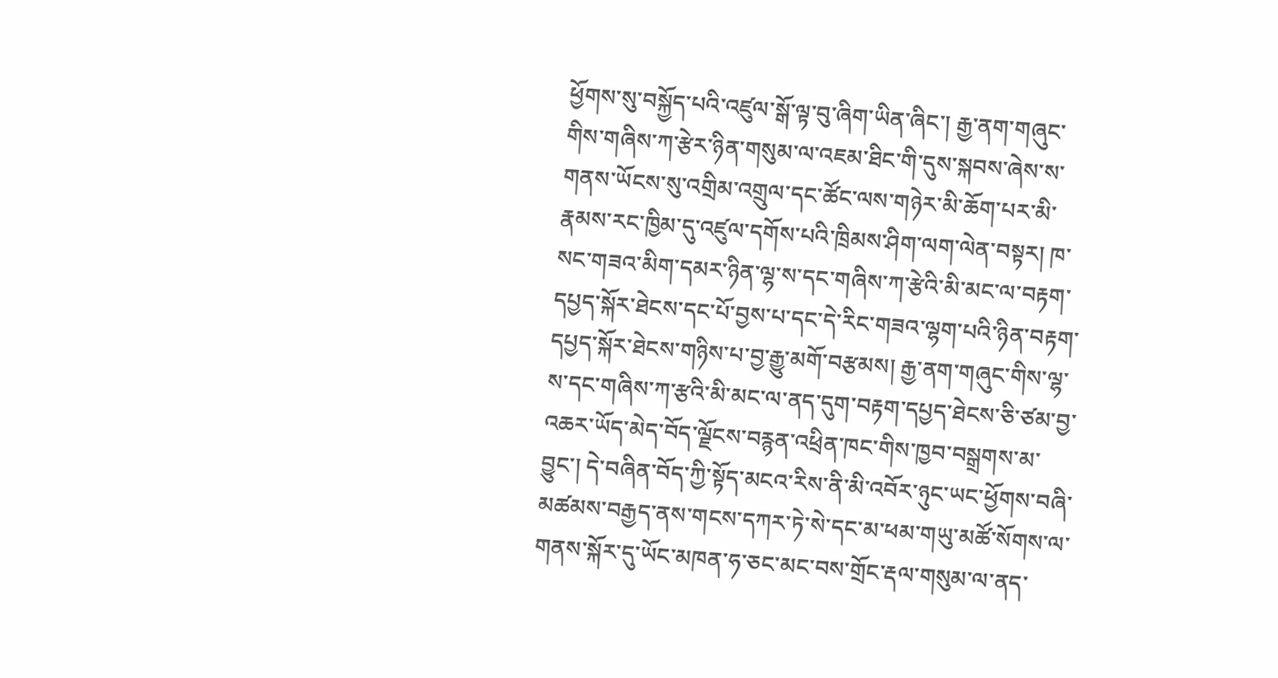ཕྱོགས་སུ་བསྐྱོད་པའི་འཛུལ་སྒོ་ལྟ་བུ་ཞིག་ཡིན་ཞིང་། རྒྱ་ནག་གཞུང་གིས་གཞིས་ཀ་རྩེར་ཉིན་གསུམ་ལ་འཇམ་ཐིང་གི་དུས་སྐབས་ཞེས་ས་གནས་ཡོངས་སུ་འགྲིམ་འགྲུལ་དང་ཚོང་ལས་གཉེར་མི་ཆོག་པར་མི་རྣམས་རང་ཁྱིམ་དུ་འཛུལ་དགོས་པའི་ཁྲིམས་ཤིག་ལག་ལེན་བསྟར། ཁ་སང་གཟའ་མིག་དམར་ཉིན་ལྷ་ས་དང་གཞིས་ཀ་རྩེའི་མི་མང་ལ་བརྟག་དཔྱད་སྐོར་ཐེངས་དང་པོ་བྱས་པ་དང་དེ་རིང་གཟའ་ལྷག་པའི་ཉིན་བརྟག་དཔྱད་སྐོར་ཐེངས་གཉིས་པ་བྱ་རྒྱུ་མགོ་བརྩམས། རྒྱ་ནག་གཞུང་གིས་ལྷ་ས་དང་གཞིས་ཀ་རྩའི་མི་མང་ལ་ནད་དུག་བརྟག་དཔྱད་ཐེངས་ཅི་ཙམ་བྱ་འཆར་ཡོད་མེད་བོད་ལྗོངས་བརྙན་འཕྲིན་ཁང་གིས་ཁྱབ་བསྒྲགས་མ་བྱུང་། དེ་བཞིན་བོད་ཀྱི་སྟོད་མངའ་རིས་ནི་མི་འབོར་ཉུང་ཡང་ཕྱོགས་བཞི་མཚམས་བརྒྱད་ནས་གངས་དཀར་ཏེ་སེ་དང་མ་ཕམ་གཡུ་མཚོ་སོགས་ལ་གནས་སྐོར་དུ་ཡོང་མཁན་ཧ་ཅང་མང་བས་གྲོང་རྡལ་གསུམ་ལ་ནད་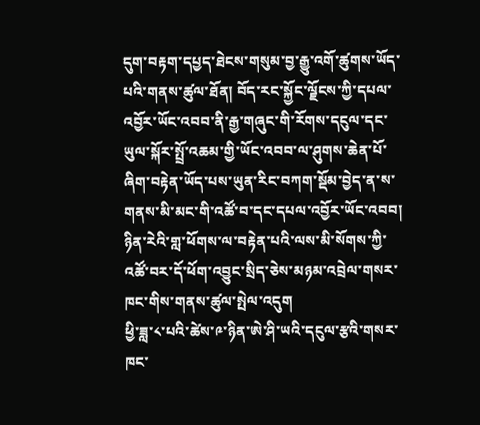དུག་བརྟག་དཔྱད་ཐེངས་གསུམ་བྱ་རྒྱུ་འགོ་ཚུགས་ཡོད་པའི་གནས་ཚུལ་ཐོན། བོད་རང་སྐྱོང་ལྗོངས་ཀྱི་དཔལ་འབྱོར་ཡོང་འབབ་ནི་རྒྱ་གཞུང་གི་རོགས་དངུལ་དང་ཡུལ་སྐོར་སྤྲོ་འཆམ་གྱི་ཡོང་འབབ་ལ་ཤུགས་ཆེན་པོ་ཞིག་བརྟེན་ཡོད་པས་ཡུན་རིང་བཀག་སྡོམ་བྱེད་ན་ས་གནས་མི་མང་གི་འཚོ་བ་དང་དཔལ་འབྱོར་ཡོང་འབབ། ཉིན་རེའི་གླ་ཕོགས་ལ་བརྟེན་པའི་ལས་མི་སོགས་ཀྱི་འཚོ་བར་དོ་ཕོག་འབྱུང་སྲིད་ཅེས་མཉམ་འབྲེལ་གསར་ཁང་གིས་གནས་ཚུལ་སྤེལ་འདུག
ཕྱི་ཟླ་༨་པའི་ཚེས་༩་ཉིན་ཨེ་ཤི་ཡའི་དངུལ་རྩའི་གསར་ཁང་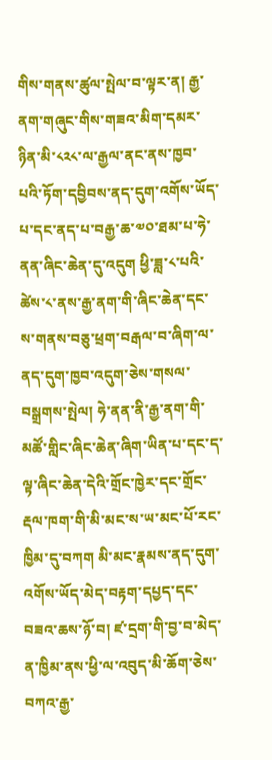གིས་གནས་ཚུལ་སྤེལ་བ་ལྟར་ན། རྒྱ་ནག་གཞུང་གིས་གཟའ་མིག་དམར་ཉིན་མི་༨༢༨་ལ་རྒྱལ་ནང་ནས་ཁྱབ་པའི་ཏོག་དབྱིབས་ནད་དུག་འགོས་ཡོད་པ་དང་ནད་པ་བརྒྱ་ཆ་༧༠་ཐམ་པ་ཧེ་ནན་ཞིང་ཆེན་དུ་འདུག ཕྱི་ཟླ་༨་པའི་ཚེས་༨་ནས་རྒྱ་ནག་གི་ཞིང་ཆེན་དང་ས་གནས་བཅུ་ཕྲག་བརྒལ་བ་ཞིག་ལ་ནད་དུག་ཁྱབ་འདུག་ཅེས་གསལ་བསྒྲགས་སྤེལ། ཧེ་ནན་ནི་རྒྱ་ནག་གི་མཚོ་གླིང་ཞིང་ཆེན་ཞིག་ཡིན་པ་དང་ད་ལྟ་ཞིང་ཆེན་དེའི་གྲོང་ཁྱེར་དང་གྲོང་རྡལ་ཁག་གི་མི་མང་ས་ཡ་མང་པོ་རང་ཁྱིམ་དུ་བཀག མི་མང་རྣམས་ནད་དུག་འགོས་ཡོད་མེད་བརྟག་དཔྱད་དང་བཟའ་ཆས་ཉོ་བ། ཛ་དྲག་གི་བྱ་བ་མེད་ན་ཁྱིམ་ནས་ཕྱི་ལ་འབུད་མི་ཆོག་ཅེས་བཀའ་རྒྱ་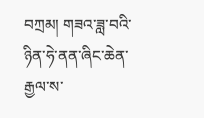བཀྲམ། གཟའ་ཟླ་བའི་ཉིན་ཧེ་ནན་ཞིང་ཆེན་རྒྱལ་ས་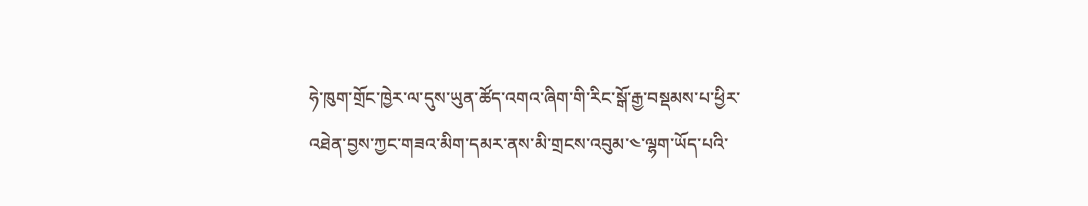ཧེ་ཁུག་གྲོང་ཁྱེར་ལ་དུས་ཡུན་ཚོད་འགའ་ཞིག་གི་རིང་སྒོ་རྒྱ་བསྡམས་པ་ཕྱིར་འཐེན་བྱས་ཀྱང་གཟའ་མིག་དམར་ནས་མི་གྲངས་འབུམ་༤་ལྷག་ཡོད་པའི་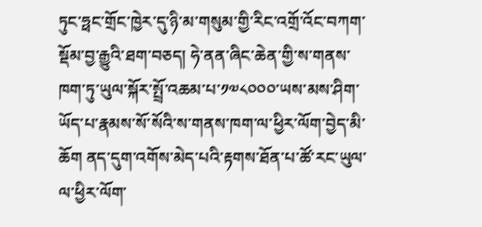ཏུང་ཧྥང་གྲོང་ཁྱེར་དུ་ཉི་མ་གསུམ་གྱི་རིང་འགྲོ་འོང་བཀག་སྡོམ་བྱ་རྒྱུའི་ཐག་བཅད། ཧེ་ནན་ཞིང་ཆེན་གྱི་ས་གནས་ཁག་ཏུ་ཡུལ་སྐོར་སྤྲོ་འཆམ་པ་༡༧༨༠༠༠་ཡས་མས་ཤིག་ཡོད་པ་རྣམས་སོ་སོའི་ས་གནས་ཁག་ལ་ཕྱིར་ལོག་བྱེད་མི་ཆོག ནད་དུག་འགོས་མེད་པའི་རྟགས་ཐོན་པ་ཚོ་རང་ཡུལ་ལ་ཕྱིར་ལོག་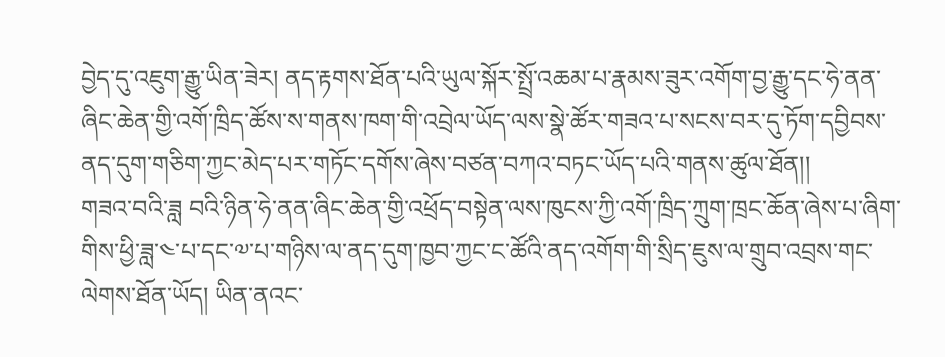བྱེད་དུ་འཇུག་རྒྱུ་ཡིན་ཟེར། ནད་རྟགས་ཐོན་པའི་ཡུལ་སྐོར་སྤྲོ་འཆམ་པ་རྣམས་ཟུར་འགོག་བྱ་རྒྱུ་དང་ཧེ་ནན་ཞིང་ཆེན་གྱི་འགོ་ཁྲིད་ཚོས་ས་གནས་ཁག་གི་འབྲེལ་ཡོད་ལས་སྣེ་ཚོར་གཟའ་པ་སངས་བར་དུ་ཏོག་དབྱིབས་ནད་དུག་གཅིག་ཀྱང་མེད་པར་གཏོང་དགོས་ཞེས་བཙན་བཀའ་བཏང་ཡོད་པའི་གནས་ཚུལ་ཐོན།།
གཟའ་བའི་ཟླ བའི་ཉིན་ཧེ་ནན་ཞིང་ཆེན་གྱི་འཕྲོད་བསྟེན་ལས་ཁུངས་ཀྱི་འགོ་ཁྲིད་ཀྲུག་ཁྲང་ཆོན་ཞེས་པ་ཞིག་གིས་ཕྱི་ཟླ་༤་པ་དང་༧་པ་གཉིས་ལ་ནད་དུག་ཁྱབ་ཀྱང་ང་ཚོའི་ནད་འགོག་གི་སྲིད་ཇུས་ལ་གྲུབ་འབྲས་གང་ལེགས་ཐོན་ཡོད། ཡིན་ནའང་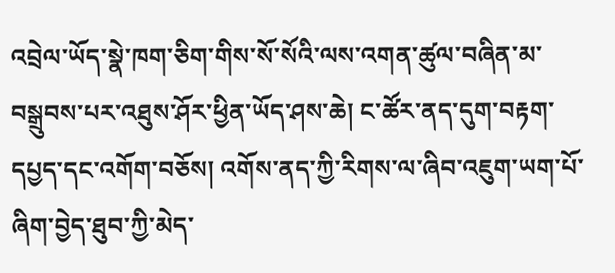འབྲེལ་ཡོད་སྣེ་ཁག་ཅིག་གིས་སོ་སོའི་ལས་འགན་ཚུལ་བཞིན་མ་བསྒྲུབས་པར་འཐུས་ཤོར་ཕྱིན་ཡོད་ཤས་ཆེ། ང་ཚོར་ནད་དུག་བརྟག་དཔྱད་དང་འགོག་བཅོས། འགོས་ནད་ཀྱི་རིགས་ལ་ཞིབ་འཇུག་ཡག་པོ་ཞིག་བྱེད་ཐུབ་ཀྱི་མེད་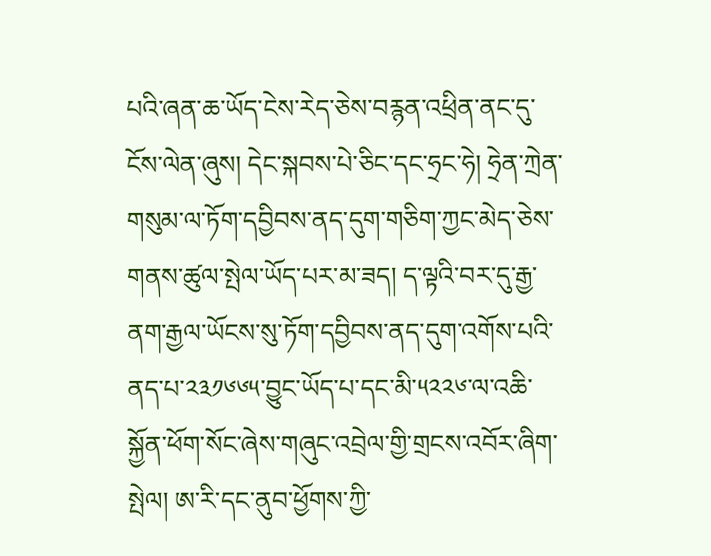པའི་ཞན་ཆ་ཡོད་ངེས་རེད་ཅེས་བརྙན་འཕྲིན་ནང་དུ་ངོས་ལེན་ཞུས། དེང་སྐབས་པེ་ཅིང་དང་ཧྲང་ཧེ། ཧྲེན་ཀྲེན་གསུམ་ལ་ཏོག་དབྱིབས་ནད་དུག་གཅིག་ཀྱང་མེད་ཅེས་གནས་ཚུལ་སྤེལ་ཡོད་པར་མ་ཟད། ད་ལྟའི་བར་དུ་རྒྱ་ནག་རྒྱལ་ཡོངས་སུ་ཏོག་དབྱིབས་ནད་དུག་འགོས་པའི་ནད་པ་༢༣༡༦༦༥་བྱུང་ཡོད་པ་དང་མི་༥༢༢༦་ལ་འཆི་སྐྱོན་ཕོག་སོང་ཞེས་གཞུང་འབྲེལ་གྱི་གྲངས་འབོར་ཞིག་སྤེལ། ཨ་རི་དང་ནུབ་ཕྱོགས་ཀྱི་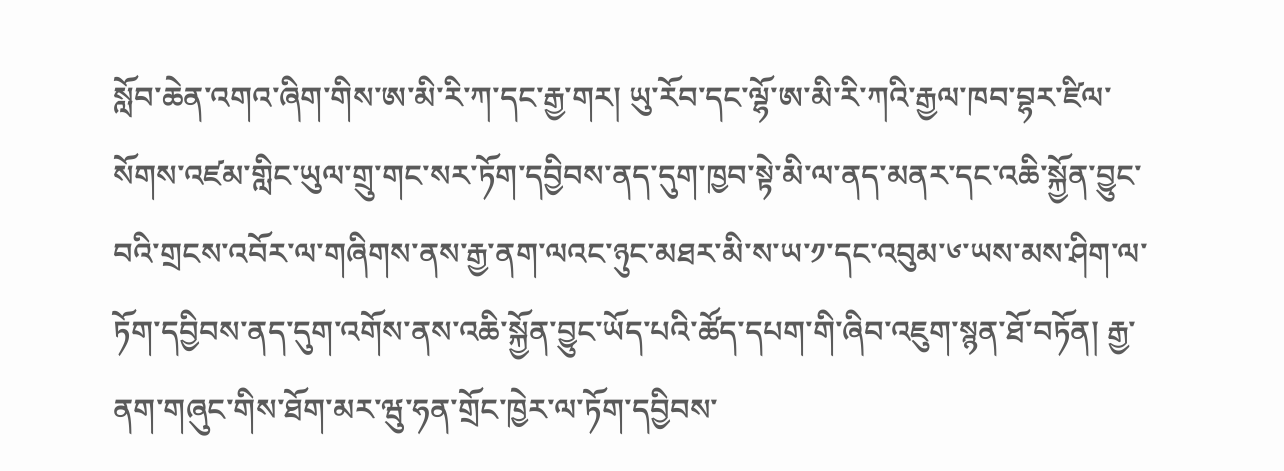སློབ་ཆེན་འགའ་ཞིག་གིས་ཨ་མི་རི་ཀ་དང་རྒྱ་གར། ཡུ་རོབ་དང་ལྷོ་ཨ་མི་རི་ཀའི་རྒྱལ་ཁབ་བྷར་ཛིལ་སོགས་འཛམ་གླིང་ཡུལ་གྲུ་གང་སར་ཏོག་དབྱིབས་ནད་དུག་ཁྱབ་སྟེ་མི་ལ་ནད་མནར་དང་འཆི་སྐྱོན་བྱུང་བའི་གྲངས་འབོར་ལ་གཞིགས་ནས་རྒྱ་ནག་ལའང་ཉུང་མཐར་མི་ས་ཡ་༡་དང་འབུམ་༦་ཡས་མས་ཤིག་ལ་ཏོག་དབྱིབས་ནད་དུག་འགོས་ནས་འཆི་སྐྱོན་བྱུང་ཡོད་པའི་ཚོད་དཔག་གི་ཞིབ་འཇུག་སྙན་ཐོ་བཏོན། རྒྱ་ནག་གཞུང་གིས་ཐོག་མར་ཝུ་ཧན་གྲོང་ཁྱེར་ལ་ཏོག་དབྱིབས་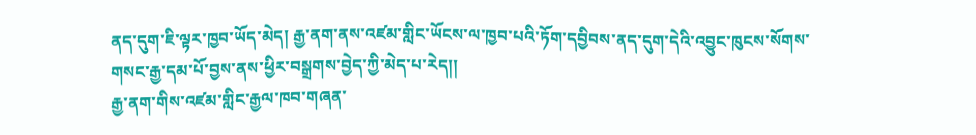ནད་དུག་ཇི་ལྟར་ཁྱབ་ཡོད་མེད། རྒྱ་ནག་ནས་འཛམ་གླིང་ཡོངས་ལ་ཁྱབ་པའི་ཏོག་དབྱིབས་ནད་དུག་དེའི་འབྱུང་ཁུངས་སོགས་གསང་རྒྱ་དམ་པོ་བྱས་ནས་ཕྱིར་བསྒྲགས་བྱེད་ཀྱི་མེད་པ་རེད།།
རྒྱ་ནག་གིས་འཛམ་གླིང་རྒྱལ་ཁབ་གཞན་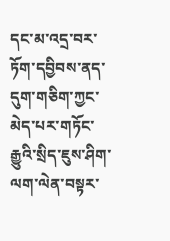དང་མ་འདྲ་བར་ཏོག་དབྱིབས་ནད་དུག་གཅིག་ཀྱང་མེད་པར་གཏོང་རྒྱུའི་སྲིད་ཇུས་ཤིག་ལག་ལེན་བསྟར་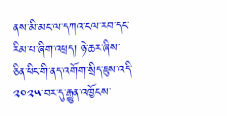ནས་མི་མང་ལ་དཀའ་ངལ་རབ་དང་རིམ་པ་ཞིག་འཕྲད། ཉེ་ཆར་ཞིས་ཅིན་ཕིང་གི་ནད་འགོག་སྲིད་ཇུས་འདི་༢༠༢༥་བར་དུ་རྒྱུན་འཁྱོངས་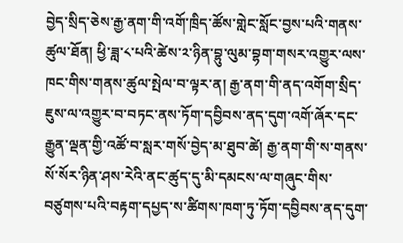བྱེད་སྲིད་ཅེས་རྒྱ་ནག་གི་འགོ་ཁྲིད་ཚོས་གླེང་སློང་བྱས་པའི་གནས་ཚུལ་ཐོན། ཕྱི་ཟླ་༨་པའི་ཚེས་༢་ཉིན་བྷུ་ལུམ་བྷག་གསར་འགྱུར་ལས་ཁང་གིས་གནས་ཚུལ་སྤེལ་བ་ལྟར་ན། རྒྱ་ནག་གི་ནད་འགོག་སྲིད་ཇུས་ལ་འགྱུར་བ་བཏང་ནས་ཏོག་དབྱིབས་ནད་དུག་འགོ་ཞོར་དང་རྒྱུན་ལྡན་གྱི་འཚོ་བ་སླར་གསོ་བྱེད་མ་ཐུབ་ཚེ། རྒྱ་ནག་གི་ས་གནས་སོ་སོར་ཉིན་ཤས་རེའི་ནང་ཚུད་དུ་མི་དམངས་ལ་གཞུང་གིས་བཙུགས་པའི་བརྟག་དཔྱད་ས་ཚིགས་ཁག་ཏུ་ཏོག་དབྱིབས་ནད་དུག་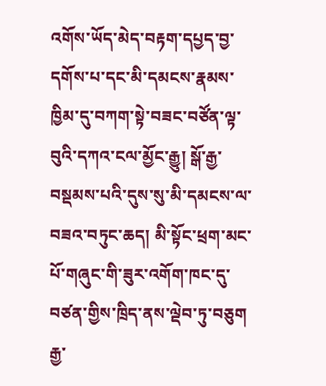འགོས་ཡོད་མེད་བརྟག་དཔྱད་བྱ་དགོས་པ་དང་མི་དམངས་རྣམས་ཁྱིམ་དུ་བཀག་སྟེ་བཟང་བཙོན་ལྟ་བུའི་དཀའ་ངལ་མྱོང་རྒྱུ། སྒོ་རྒྱ་བསྡམས་པའི་དུས་སུ་མི་དམངས་ལ་བཟའ་བཏུང་ཆད། མི་སྟོང་ཕྲག་མང་པོ་གཞུང་གི་ཟུར་འགོག་ཁང་དུ་བཙན་གྱིས་ཁྲིད་ནས་ལྡེབ་ཏུ་བཅུག རྒྱ་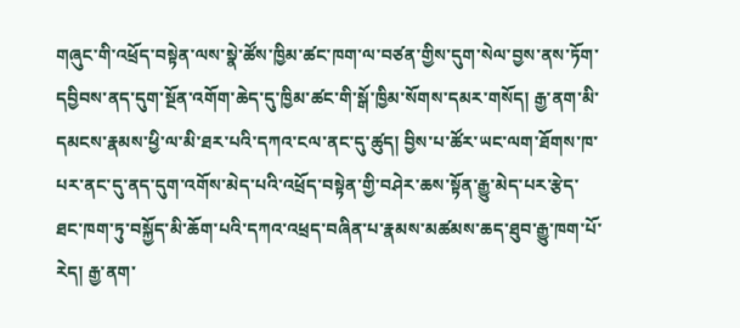གཞུང་གི་འཕྲོད་བསྟེན་ལས་སྣེ་ཚོས་ཁྱིམ་ཚང་ཁག་ལ་བཙན་གྱིས་དུག་སེལ་བྱས་ནས་ཏོག་དབྱིབས་ནད་དུག་སྔོན་འགོག་ཆེད་དུ་ཁྱིམ་ཚང་གི་སྒོ་ཁྱིམ་སོགས་དམར་གསོད། རྒྱ་ནག་མི་དམངས་རྣམས་ཕྱི་ལ་མི་ཐར་པའི་དཀའ་ངལ་ནང་དུ་ཚུད། བྱིས་པ་ཚོར་ཡང་ལག་ཐོགས་ཁ་པར་ནང་དུ་ནད་དུག་འགོས་མེད་པའི་འཕྲོད་བསྟེན་གྱི་བཤེར་ཆས་སྟོན་རྒྱུ་མེད་པར་རྩེད་ཐང་ཁག་ཏུ་བསྐྱོད་མི་ཆོག་པའི་དཀའ་འཕྲད་བཞིན་པ་རྣམས་མཚམས་ཆད་ཐུབ་རྒྱུ་ཁག་པོ་རེད། རྒྱ་ནག་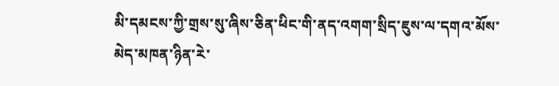མི་དམངས་ཀྱི་གྲས་སུ་ཞིས་ཅིན་ཕིང་གི་ནད་འགག་སྲིད་ཇུས་ལ་དགའ་མོས་མེད་མཁན་ཉིན་རེ་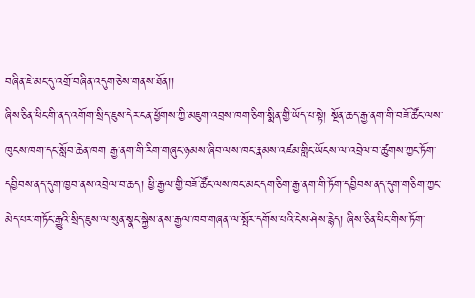བཞིན་ཇེ་མང་དུ་འགྲོ་བཞིན་འདུག་ཅེས་གནས་ཐོན།།
ཞིས་ཅིན་ཕིང་གི་ནད་འགོག་སྲིད་ཇུས་དེར་ངན་ཕྱོགས་ཀྱི་མཇུག་འབྲས་ཁག་ཅིག་སྨིན་གྱི་ཡོད་པ་སྟེ། སྔོན་ཆད་རྒྱ་ནག་གི་བཟོ་ཚོང་ལས་ཁུངས་ཁག་དང་སློབ་ཆེན་ཁག རྒྱ་ནག་གི་རིག་གཞུང་ཉམས་ཞིབ་ལས་ཁང་རྣམས་འཛམ་གླིང་ཡོངས་ལ་འབྲེལ་བ་ཚུགས་ཀྱང་ཏོག་དབྱིབས་ནད་དུག་ཁྱབ་ནས་འབྲེལ་བ་ཆད། ཕྱི་རྒྱལ་གྱི་བཟོ་ཚོང་ལས་ཁང་མང་དག་ཅིག་རྒྱ་ནག་གི་ཏོག་དབྱིབས་ནད་དུག་གཅིག་ཀྱང་མེད་པར་གཏོང་རྒྱུའི་སྲིད་ཇུས་ལ་སུན་སྣང་སྐྱེས་ནས་རྒྱལ་ཁབ་གཞན་ལ་སྤོར་དགོས་པའི་ངེས་ཤེས་རྙེད། ཞིས་ཅིན་ཕིང་གིས་ཏོག་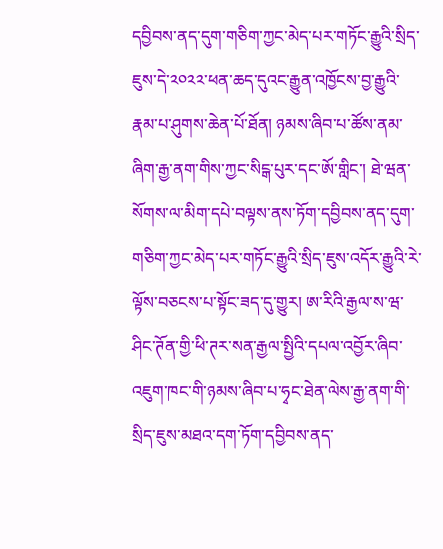དབྱིབས་ནད་དུག་གཅིག་ཀྱང་མེད་པར་གཏོང་རྒྱུའི་སྲིད་ཇུས་དེ་༢༠༢༢་ཕན་ཆད་དུའང་རྒྱུན་འཁྱོངས་བྱ་རྒྱུའི་རྣམ་པ་ཤུགས་ཆེན་པོ་ཐོན། ཉམས་ཞིབ་པ་ཚོས་ནམ་ཞིག་རྒྱ་ནག་གིས་ཀྱང་སིངྒ་པུར་དང་ཨོ་གླིང་། ཐེ་ཝན་སོགས་ལ་མིག་དཔེ་བལྟས་ནས་ཏོག་དབྱིབས་ནད་དུག་གཅིག་ཀྱང་མེད་པར་གཏོང་རྒྱུའི་སྲིད་ཇུས་འདོར་རྒྱུའི་རེ་ལྟོས་བཅངས་པ་སྟོང་ཟད་དུ་གྱུར། ཨ་རིའི་རྒྱལ་ས་ཝ་ཤིང་ཊོན་གྱི་ཕི་ཊར་སན་རྒྱལ་སྤྱིའི་དཔལ་འབྱོར་ཞིབ་འཇུག་ཁང་གི་ཉམས་ཞིབ་པ་ཧྭང་ཐེན་ལེས་རྒྱ་ནག་གི་སྲིད་ཇུས་མཐའ་དག་ཏོག་དབྱིབས་ནད་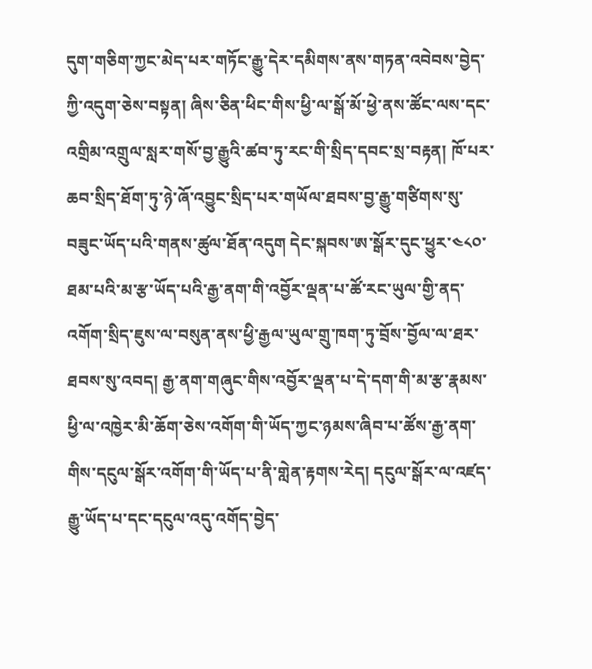དུག་གཅིག་ཀྱང་མེད་པར་གཏོང་རྒྱུ་དེར་དམིགས་ནས་གཏན་འབེབས་བྱེད་ཀྱི་འདུག་ཅེས་བསྟན། ཞིས་ཅིན་ཕིང་གིས་ཕྱི་ལ་སྒོ་མོ་ཕྱེ་ནས་ཚོང་ལས་དང་འགྲིམ་འགྲུལ་སླར་གསོ་བྱ་རྒྱུའི་ཚབ་ཏུ་རང་གི་སྲིད་དབང་སྲ་བརྟན། ཁོ་པར་ཆབ་སྲིད་ཐོག་ཏུ་ཉེ་ཞོ་འབྱུང་སྲིད་པར་གཡོལ་ཐབས་བྱ་རྒྱུ་གཙིགས་སུ་བཟུང་ཡོད་པའི་གནས་ཚུལ་ཐོན་འདུག དེང་སྐབས་ཨ་སྒོར་དུང་ཕྱུར་༤༨༠་ཐམ་པའི་མ་རྩ་ཡོད་པའི་རྒྱ་ནག་གི་འབྱོར་ལྡན་པ་ཚོ་རང་ཡུལ་གྱི་ནད་འགོག་སྲིད་ཇུས་ལ་བསུན་ནས་ཕྱི་རྒྱལ་ཡུལ་གྲུ་ཁག་ཏུ་བྲོས་བྱོལ་ལ་ཐར་ཐབས་སུ་འབད། རྒྱ་ནག་གཞུང་གིས་འབྱོར་ལྡན་པ་དེ་དག་གི་མ་རྩ་རྣམས་ཕྱི་ལ་འཁྱེར་མི་ཆོག་ཅེས་འགོག་གི་ཡོད་ཀྱང་ཉམས་ཞིབ་པ་ཚོས་རྒྱ་ནག་གིས་དངུལ་སྒོར་འགོག་གི་ཡོད་པ་ནི་གླེན་རྟགས་རེད། དངུལ་སྒོར་ལ་འཛད་རྒྱུ་ཡོད་པ་དང་དངུལ་འདུ་འགོད་བྱེད་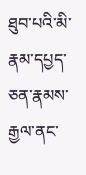ཐུབ་པའི་མི་རྣམ་དཔྱད་ཅན་རྣམས་རྒྱལ་ནང་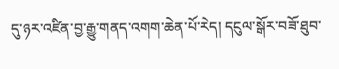དུ་ཉར་འཛིན་བྱ་རྒྱུ་གནད་འགག་ཆེན་པོ་རེད། དངུལ་སྒོར་བཟོ་ཐུབ་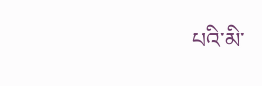པའི་མི་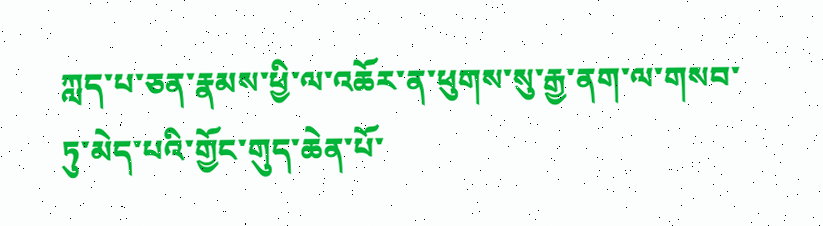ཀླད་པ་ཅན་རྣམས་ཕྱི་ལ་འཆོར་ན་ཕུགས་སུ་རྒྱ་ནག་ལ་གསབ་ཏུ་མེད་པའི་གྱོང་གུད་ཆེན་པོ་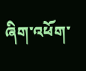ཞིག་འཕོག་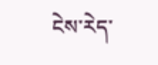ངེས་རེད་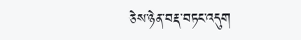ཅེས་ཉེན་བརྡ་བཏང་འདུག